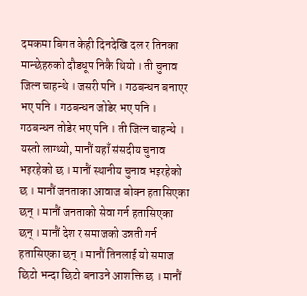दमकमा बिगत केही दिनदेखि दल र तिनका मान्छेहरुको दौडधूप निकै थियो । ती चुनाव जित्न चाहन्थे । जसरी पनि । गठबन्धन बनाएर भए पनि । गठबन्धन जोडेर भए पनि । गठबन्धन तोडेर भए पनि । ती जित्न चाहन्थे । यस्तो लाग्थ्यो, मानौं यहाँ संसदीय चुनाव भइरहेको छ । मानौं स्थानीय चुनाव भइरहेको छ । मानौं जनताका आवाज बोक्न हतासिएका छन् । मानौं जनताको सेवा गर्न हतासिएका छन् । मानौं देश र समाजको उन्नती गर्न हतासिएका छन् । मानौं तिनलाई यो समाज छिटो भन्दा छिटो बनाउने आशक्ति छ । मानौं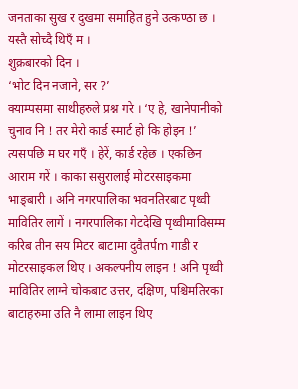जनताका सुख र दुखमा समाहित हुने उत्कण्ठा छ ।
यस्तै सोच्दै थिएँ म ।
शुक्रबारको दिन ।
‘भोट दिन नजाने, सर ?’
क्याम्पसमा साथीहरुले प्रश्न गरे । ‘ए हे, खानेपानीको चुनाव नि ! तर मेरो कार्ड स्मार्ट हो कि होइन !’ त्यसपछि म घर गएँ । हेरें, कार्ड रहेछ । एकछिन आराम गरें । काका ससुरालाई मोटरसाइकमा भाङ्बारी । अनि नगरपालिका भवनतिरबाट पृथ्वी मावितिर लागें । नगरपालिका गेटदेखि पृथ्वीमाविसम्म करिब तीन सय मिटर बाटामा दुवैतर्पm गाडी र मोटरसाइकल थिए । अकल्पनीय लाइन ! अनि पृथ्वी मावितिर लाग्ने चोकबाट उत्तर, दक्षिण, पश्चिमतिरका बाटाहरुमा उति नै लामा लाइन थिए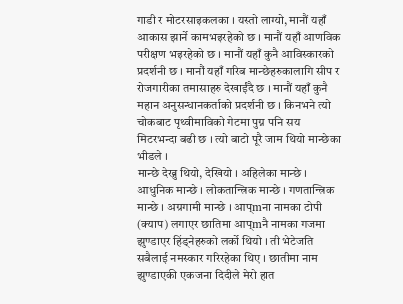गाडी र मोटरसाइकलका । यस्तो लाग्यो, मानौं यहाँ आकास झार्ने कामभइरहेको छ । मानौं यहाँ आणविक परीक्षण भइरहेको छ । मानौं यहाँ कुनै आविस्कारको प्रदर्शनी छ । मानौं यहाँ गरिब मान्छेहरुकालागि सीप र रोजगारीका तमासाहरु देखाईंदै छ । मानौं यहाँ कुनै महान अनुसन्धानकर्ताको प्रदर्शनी छ । किनभने त्यो चोकबाट पृथ्वीमाविको गेटमा पुग्न पनि सय मिटरभन्दा बढी छ । त्यो बाटो पूरै जाम थियो मान्छेका भीडले ।
मान्छे देख्नु थियो, देखियो । अहिलेका मान्छे । आधुनिक मान्छे । लोकतान्त्रिक मान्छे । गणतान्त्रिक मान्छे । अग्रगामी मान्छे । आप्mना नामका टोपी (क्याप) लगाएर छातिमा आप्mनै नामका गजमा झुण्डाएर हिंड्नेहरुको लर्को थियो । ती भेटेजति सबैलाई नमस्कार गरिरहेका थिए । छातीमा नाम झुण्डाएकी एकजना दिदीले मेरो हात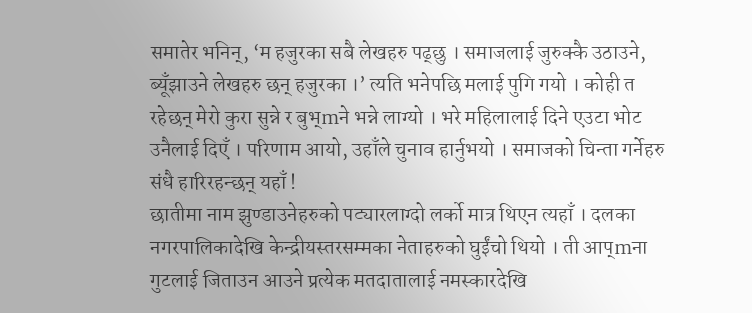समातेर भनिन्, ‘म हजुरका सबै लेखहरु पढ्छु । समाजलाई जुरुक्कै उठाउने, ब्यूँझाउने लेखहरु छन् हजुरका ।’ त्यति भनेपछि मलाई पुगि गयो । कोही त रहेछन् मेरो कुरा सुन्ने र बुभ्mने भन्ने लाग्यो । भरे महिलालाई दिने एउटा भोट उनैलाई दिएँ । परिणाम आयो, उहाँले चुनाव हार्नुभयो । समाजको चिन्ता गर्नेहरु संधै हारिरहन्छन् यहाँ !
छातीमा नाम झुण्डाउनेहरुको पट्यारलाग्दो लर्को मात्र थिएन त्यहाँ । दलका नगरपालिकादेखि केन्द्रीयस्तरसम्मका नेताहरुको घुईंचो थियो । ती आप्mना गुटलाई जिताउन आउने प्रत्येक मतदातालाई नमस्कारदेखि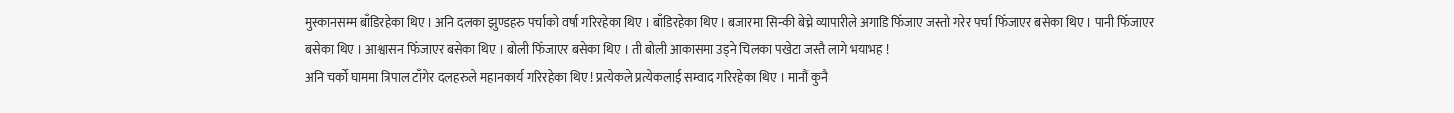मुस्कानसम्म बाँडिरहेका थिए । अनि दलका झुण्डहरु पर्चाको वर्षा गरिरहेका थिए । बाँडिरहेका थिए । बजारमा सिन्की बेच्ने व्यापारीले अगाडि फिँजाए जस्तो गरेर पर्चा फिँजाएर बसेका थिए । पानी फिँजाएर बसेका थिए । आश्वासन फिँजाएर बसेका थिए । बोली फिँजाएर बसेका थिए । ती बोली आकासमा उड्ने चिलका पखेटा जस्तै लागे भयाभह !
अनि चर्को घाममा त्रिपाल टाँगेर दलहरुले महानकार्य गरिरहेका थिए ! प्रत्येकले प्रत्येकलाई सम्वाद गरिरहेका थिए । मानौं कुनै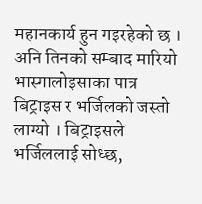महानकार्य हुन गइरहेको छ । अनि तिनको सम्बाद मारियो भास्गालोइसाका पात्र बिट्राइस र भर्जिलको जस्तो लाग्यो । बिट्राइसले भर्जिललाई सोध्छ,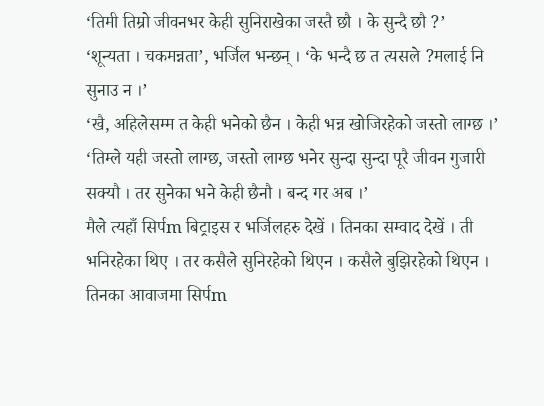‘तिमी तिम्रो जीवनभर केही सुनिराखेका जस्तै छौ । के सुन्दै छौ ?’
‘शून्यता । चकमन्नता’, भर्जिल भन्छन् । ‘के भन्दै छ त त्यसले ?मलाई नि सुनाउ न ।’
‘खै, अहिलेसम्म त केही भनेको छैन । केही भन्न खोजिरहेको जस्तो लाग्छ ।’ ‘तिम्ले यही जस्तो लाग्छ, जस्तो लाग्छ भनेर सुन्दा सुन्दा पूरै जीवन गुजारी सक्यौ । तर सुनेका भने केही छैनौ । बन्द गर अब ।’
मैले त्यहाँ सिर्पm बिट्राइस र भर्जिलहरु देखें । तिनका सम्वाद देखें । ती भनिरहेका थिए । तर कसैले सुनिरहेको थिएन । कसैले बुझिरहेको थिएन । तिनका आवाजमा सिर्पm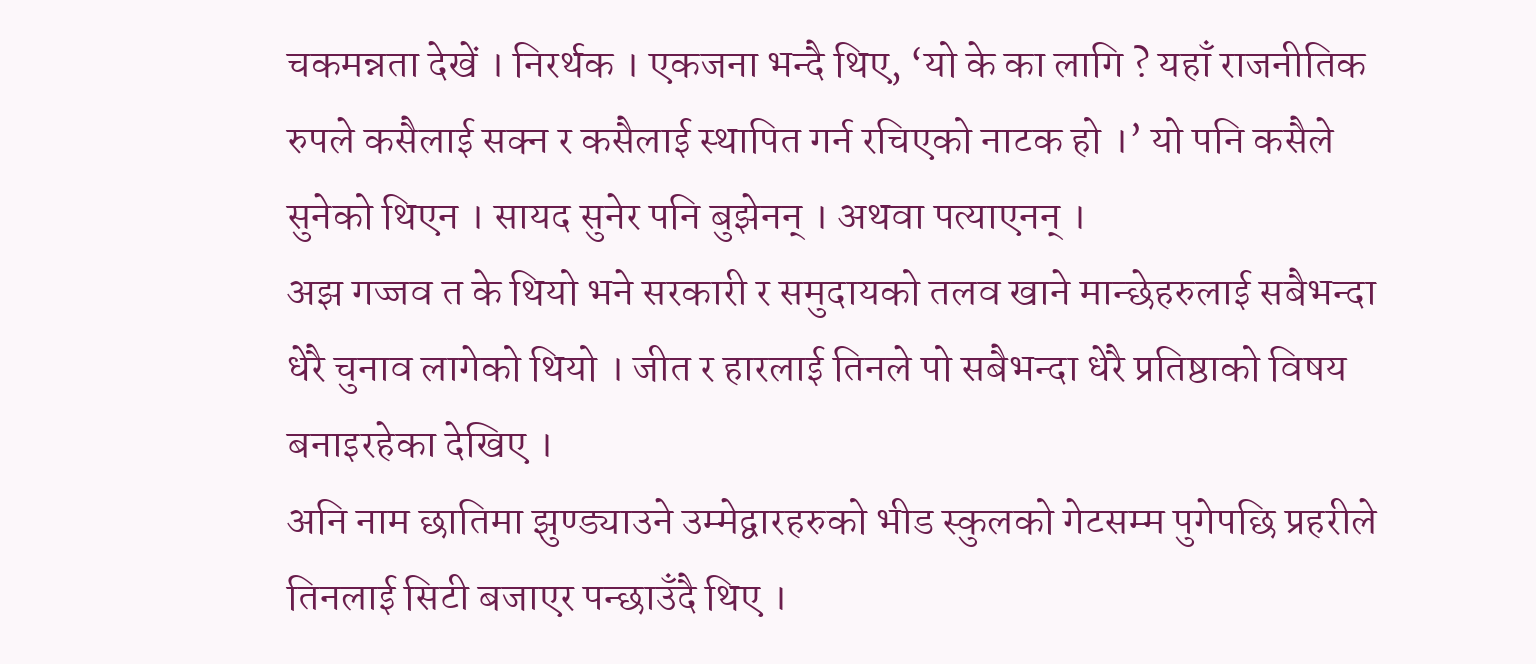चकमन्नता देखें । निरर्थक । एकजना भन्दै थिए, ‘यो के का लागि ? यहाँ राजनीतिक रुपले कसैलाई सक्न र कसैलाई स्थापित गर्न रचिएको नाटक हो ।’ यो पनि कसैले सुनेको थिएन । सायद सुनेर पनि बुझेनन् । अथवा पत्याएनन् ।
अझ गज्जव त के थियो भने सरकारी र समुदायको तलव खाने मान्छेहरुलाई सबैभन्दा धेरै चुनाव लागेको थियो । जीत र हारलाई तिनले पो सबैभन्दा धेरै प्रतिष्ठाको विषय बनाइरहेका देखिए ।
अनि नाम छातिमा झुण्ड्याउने उम्मेद्वारहरुको भीड स्कुलको गेटसम्म पुगेपछि प्रहरीले तिनलाई सिटी बजाएर पन्छाउँदै थिए ।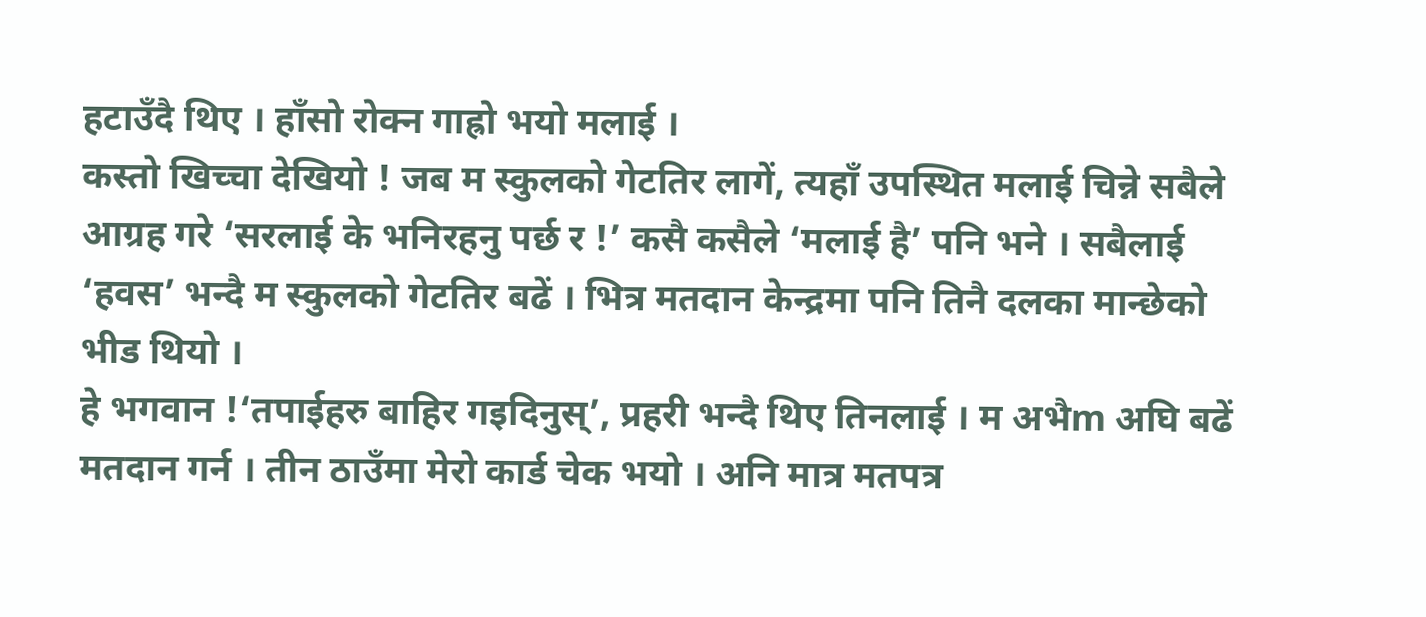हटाउँदै थिए । हाँसो रोक्न गाह्रो भयो मलाई ।
कस्तो खिच्चा देखियो ! जब म स्कुलको गेटतिर लागें, त्यहाँ उपस्थित मलाई चिन्ने सबैले आग्रह गरे ‘सरलाई के भनिरहनु पर्छ र !’ कसै कसैले ‘मलाई है’ पनि भने । सबैलाई ‘हवस’ भन्दै म स्कुलको गेटतिर बढें । भित्र मतदान केन्द्रमा पनि तिनै दलका मान्छेको भीड थियो ।
हे भगवान !‘तपाईहरु बाहिर गइदिनुस्’, प्रहरी भन्दै थिए तिनलाई । म अभैm अघि बढें मतदान गर्न । तीन ठाउँमा मेरो कार्ड चेक भयो । अनि मात्र मतपत्र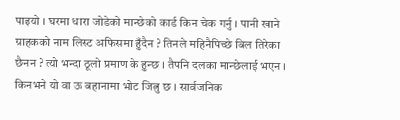पाइयो । घरमा धारा जोडेको मान्छेको कार्ड किन चेक गर्नु । पानी खाने ग्राहकको नाम लिस्ट अफिसमा हुँदैन ? तिनले महिनैपिच्छे बिल तिरेका छैनन ? त्यो भन्दा ठूलो प्रमाण के हुन्छ । तैपनि दलका मान्छेलाई भएन । किनभने यो वा ऊ बहानामा भोट जित्नु छ । सार्वजनिक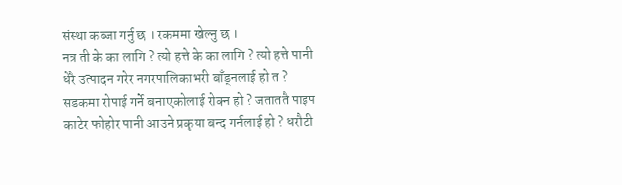संस्था कब्जा गर्नु छ । रकममा खेल्नु छ ।
नत्र ती के का लागि ? त्यो हत्ते के का लागि ? त्यो हत्ते पानी धेरै उत्पादन गरेर नगरपालिकाभरी बाँड्नलाई हो त ? सडकमा रोपाई गर्ने बनाएकोलाई रोक्न हो ? जताततै पाइप काटेर फोहोर पानी आउने प्रकृया बन्द गर्नलाई हो ? धरौटी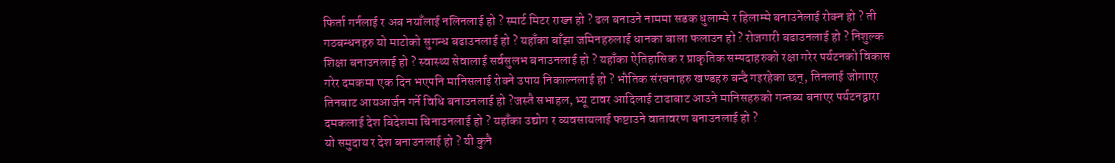फिर्ता गर्नलाई र अब नयाँलाई नलिनलाई हो ? स्मार्ट मिटर राख्न हो ? ढल बनाउने नाममा सडक धुलाम्मे र हिलाम्मे बनाउनेलाई रोक्न हो ? ती गठबन्धनहरु यो माटोको सुगन्ध बढाउनलाई हो ? यहाँका बाँझा जमिनहरुलाई धानका बाला फलाउन हो ? रोजगारी बढाउनलाई हो ? निशुल्क शिक्षा बनाउनलाई हो ? स्वास्थ्य सेवालाई सर्वसुलभ बनाउनलाई हो ? यहाँका ऐतिहासिक र प्राकृतिक सम्पदाहरुको रक्षा गरेर पर्यटनको विकास गरेर दमकमा एक दिन भएपनि मानिसलाई रोक्ने उपाय निकाल्नलाई हो ? भौतिक संरचनाहरु खण्डहरु बन्दै गइरहेका छन्, तिनलाई जोगाएर तिनबाट आयआर्जन गर्ने विधि बनाउनलाई हो ?जस्तै सभाहल, भ्यू टावर आदिलाई टाढाबाट आउने मानिसहरुको गन्तब्य बनाएर पर्यटनद्वारा दमकलाई देश बिदेशमा चिनाउनलाई हो ? यहाँका उद्योग र व्यवसायलाई फष्टाउने वातावरण बनाउनलाई हो ?
यो समुदाय र देश बनाउनलाई हो ? यी कुनै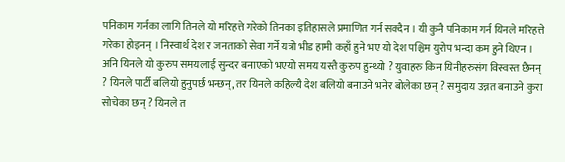पनिकाम गर्नका लागि तिनले यो मरिहत्ते गरेको तिनका इतिहासले प्रमाणित गर्न सक्दैन । यी कुनै पनिकाम गर्न यिनले मरिहत्ते गरेका होइनन् । निस्वार्थ देश र जनताको सेवा गर्ने यत्रो भीड हामी कहाँ हुने भए यो देश पश्चिम युरोप भन्दा कम हुने थिएन ।
अनि यिनले यो कुरुप समयलाई सुन्दर बनाएको भएयो समय यस्तै कुरुप हुन्थ्यो ? युवाहरु किन यिनीहरुसंग विस्वस्त छैनन् ? यिनले पार्टी बलियो हुनुपर्छ भन्छन्, तर यिनले कहिल्यै देश बलियो बनाउने भनेर बोलेका छन् ? समुदाय उन्नत बनाउने कुरा सोचेका छन् ? यिनले त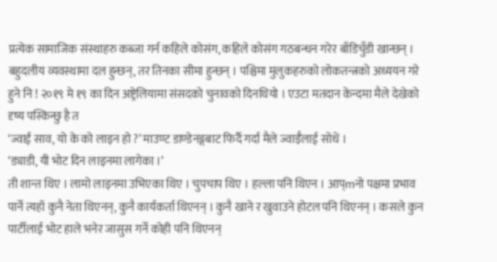प्रत्येक सामाजिक संस्थाहरु कब्जा गर्न कहिले कोसंग, कहिले कोसंग गठबन्धन गरेर बाँडिचुँडी खान्छन् ।
बहुदलीय व्यवस्थामा दल हुन्छन्, तर तिनका सीमा हुन्छन् । पश्चिमा मुलुकहरुको लोकतन्त्रको अध्ययन गरे हुने नि ! २०१९ मे १९ का दिन अष्ट्रेलियामा संसदको चुनावको दिनथियो । एउटा मतदान केन्दमा मैले देखेको दृष्य पस्किन्छु है त
‘ज्वाईं साव, यो के को लाइन हो ?’ माउण्ट डाण्डेनङ्गबाट फिर्दै गर्दा मैले ज्वाईँलाई सोधें ।
‘ड्याडी, यी भोट दिन लाइनमा लागेका ।’
ती शान्त थिए । लामो लाइनमा उभिएका थिए । चुपचाप थिए । हल्ला पनि थिएन । आप्mनो पक्षमा प्रभाव पार्ने त्यहॉ कुनै नेता थिएनन्, कुनै कार्यकर्ता थिएनन् । कुनै खाने र खुवाउने होटल पनि थिएनन् । कसले कुन पार्टीलाई भोट हाले भनेर जासुस गर्ने कोही पनि थिएनन्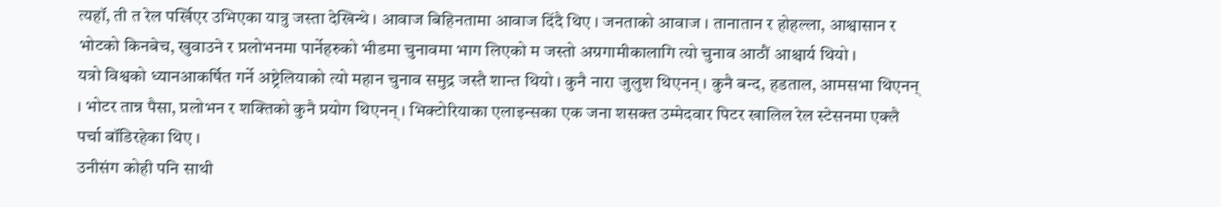त्यहॉ, ती त रेल पर्खिएर उभिएका यात्रु जस्ता देखिन्थे । आवाज बिहिनतामा आवाज दिंदै थिए । जनताको आवाज । तानातान र होहल्ला, आश्वासान र भोटको किनबेच, खुवाउने र प्रलोभनमा पार्नेहरुको भीडमा चुनावमा भाग लिएको म जस्तो अग्रगामीकालागि त्यो चुनाव आठौं आश्चार्य थियो ।
यत्रो विश्वको ध्यानआकर्षित गर्ने अष्ट्रेलियाको त्यो महान चुनाव समुद्र जस्तै शान्त थियो । कुनै नारा जुलुश थिएनन् । कुनै बन्द, हडताल, आमसभा थिएनन् । भोटर तान्न पैसा, प्रलोभन र शक्तिको कुनै प्रयोग थिएनन् । भिक्टोरियाका एलाइन्सका एक जना शसक्त उम्मेदवार पिटर खालिल रेल स्टेसनमा एक्लै पर्चा बॉडिरहेका थिए ।
उनीसंग कोही पनि साथी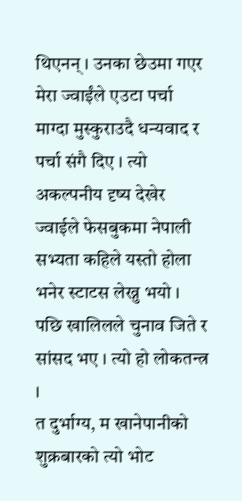थिएनन् । उनका छेउमा गएर मेरा ज्वाईंले एउटा पर्चा माग्दा मुस्कुराउदै धन्यवाद र पर्चा संगै दिए । त्यो अकल्पनीय दृष्य देखेर ज्वाईले फेसबुकमा नेपाली सभ्यता कहिले यस्तो होला भनेर स्टाटस लेख्नु भयो । पछि खालिलले चुनाव जिते र सांसद भए । त्यो हो लोकतन्त्र ।
त दुर्भाग्य, म खानेपानीको शुक्रबारको त्यो भोट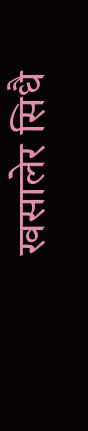खसालेर सिधै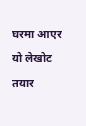घरमा आएर यो लेखोट तयार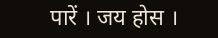पारें । जय होस ।